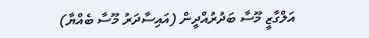އަލްގާޒީ މޫސާ ބަދުރުއްދީން (އައިސާދަރު މޫސާ ބެއްޔާ)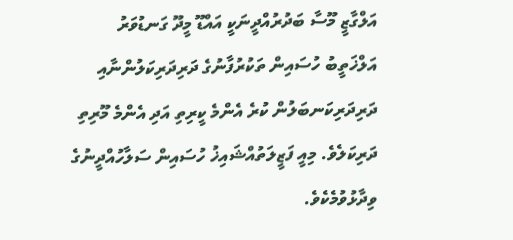އަލްގާޒީ މޫސާ ބަދުރުއްދީނަކީ އައްޑޫ މީދޫ ގަނޑުވަރު އަލްޚަތީބު ހުސައިން ތަކުރުފާނުގެ ދަރިދަރިކަލުންނާއި ދަރިދަރިކަނބަލުން ކުރެ އެންމެ ކީރިތި އަދި އެންމެ މޫރިތި ދަރިކަލެވެ. މިއީ ފަޒީލަތުއްޝައިޚު ހުސައިން ސަލާހުއްދީނުގެ ވިދާޅުވުމެކެވެ.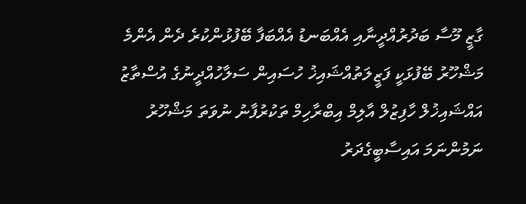ގާޒީ މޫސާ ބަދުރުއްދީނާއި އެއްބަނޑު އެއްބަފާ ބޭފުޅުންކުރެ ދެން އެންމެ މަޝްހޫރު ބޭފުޅަކީ ފަޒީލަތުއްޝައިޚު ހުސައިން ސަލާހުއްދީނުގެ އުސްތާޒު އައްޝައިޚުލް ހާފިޒުލް އާލިމް އިބްރާހިމް ތަކުރުފާނު ނުވަތަ މަޝްހޫރު ނަމުންނަމަ އައިސާބީގެދަރު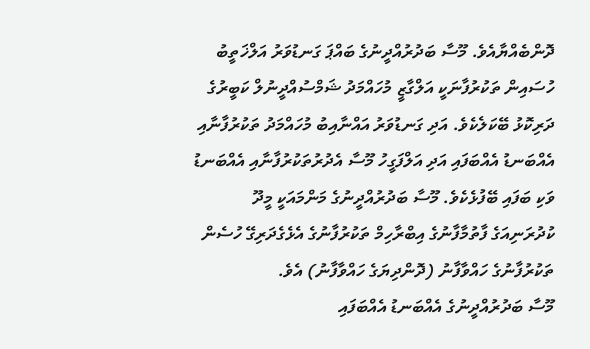ދޮންބެއްޔާއެވެ. މޫސާ ބަދުރުއްދީނުގެ ބައްޕަ ގަނޑުވަރު އަލްޚަތީބު ހުސައިން ތަކުރުފާނަކީ އަލްގާޒީ މުހައްމަދު ޝަމްސުއްދީނުލް ކަބީރުގެ ދަރިކޮޅު ބޭކަލެކެވެ. އަދި ގަނޑުވަރު އައްނާއިބު މުހައްމަދު ތަކުރުފާނާއި އެއްބަނޑު އެއްބަފައި އަދި އަލްފަގީހު މޫސާ އެދުރުތަކުރުފާނާއި އެއްބަނޑު ވަކި ބަފައި ބޭފުޅެކެވެ. މޫސާ ބަދުރުއްދީނުގެ މަންމައަކީ މީދޫ ކުދުރަނިއަގެ ފާތުމާފާނުގެ އިބްރާހިމް ތަކުރުފާނުގެ އެޅެގެދަރިގޭ ހުސެން ތަކުރުފާނުގެ ހައްވާފާނު (ދޮންދިޔަގެ ހައްވާފާނު) އެވެ.
މޫސާ ބަދުރުއްދީނުގެ އެއްބަނޑު އެއްބަފައި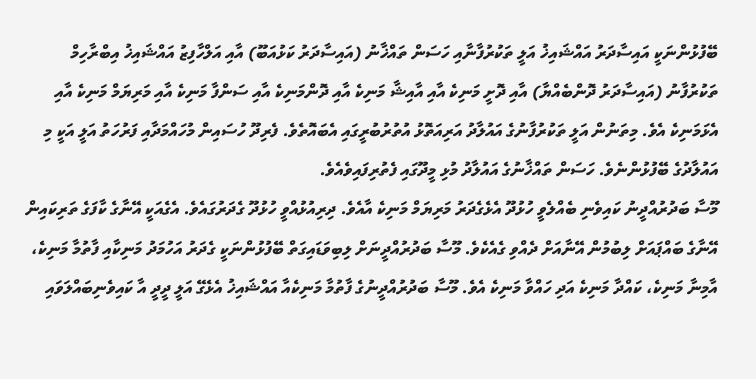ބޭފުޅުންނަކީ އައިސާދަރު އައްޝައިޚު އަލީ ތަކުރުފާނާއި ހަސަން ތައްޚާނު (އައިސާދަރު ކަޅުއަބޫ) އާއި އަލްހާފިޒު އައްޝައިޚު އިބްރާހިމް ތަކުރުފާނު (އައިސާދަރު ދޮންބެއްޔާ) އާއި ދޮށީ މަނިކެ އާއި އާއިޝާ މަނިކެ އާއި ދޮންމަނިކެ އާއި ސަންފާ މަނިކެ އާއި މަރިޔަމް މަނިކެ އާއި އެޅަމަނިކެ އެވެ. މިތަނުން އަލީ ތަކުރުފާނުގެ އައުލާދު އަރިއަތޮޅު އުތުރުބުރީގައި އެބައޮތެވެ. ފެރިދޫ ހުސައިން މުހައްމަދާއި ފަރުހަތު އަލީ އަކީ މި އައުލާދުގެ ބޭފުޅުންނެވެ. ހަސަން ތައްޚާނުގެ އައުލާދު މުޅި މީދޫގައި ފެތުރިފައިވެއެވެ.
މޫސާ ބަދުރުއްދީނު ކައިވެނި ބެއްލެވީ ހުޅުދޫ އެޅެގެދަރު މަރިޔަމް މަނިކެ އާއެވެ. ދިރިއުޅުއްވީ ހުޅުދޫ ގެދަރުގައެވެ. އެގެއަކީ އޭނާގެ ކާފަގެ ތަރިކައިން އޭނާގެ ބައްޕައަށް ލިބުމުން އޭނާއަށް ދެއްވި ގެއެކެވެ. މޫސާ ބަދުރުއްދީނަށް ލިބިވަޑައިގަތް ބޭފުޅުންނަކީ ގެދަރު އަހުމަދު މަނިކާއި ފާތުމާ މަނިކެ، އާމިނާ މަނިކެ، ކައްދާ މަނިކެ އަދި ހައްވާ މަނިކެ އެވެ. މޫސާ ބަދުރުއްދީނުގެ ފާތުމާ މަނިކެއާ އައްޝައިޚު އެޅެގޭ އަލީ ދީދީ އާ ކައިވެނިބައްލަވައި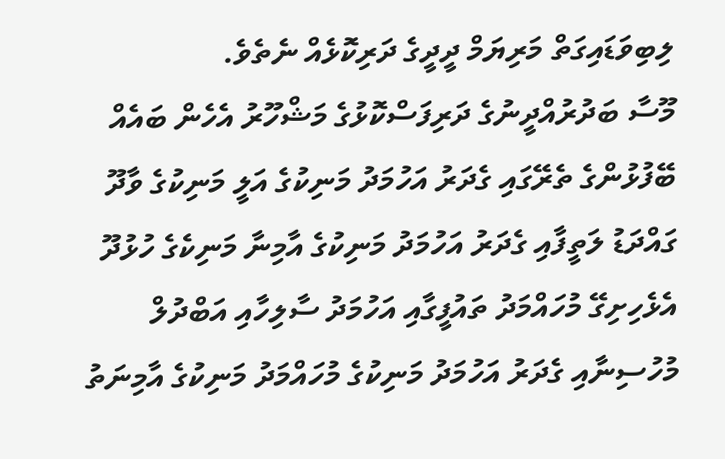ލިބިވަޑައިގަތް މަރިޔަމް ދީދީގެ ދަރިކޮޅެއް ނެތެވެ.
މޫސާ ބަދުރުއްދީނުގެ ދަރިފަސްކޮޅުގެ މަޝްހޫރު އެހެން ބައެއް ބޭފުޅުންގެ ތެރޭގައި ގެދަރު އަހުމަދު މަނިކުގެ އަލީ މަނިކުގެ ވާދޫ ގައްދަޑު ލަތީފާއި ގެދަރު އަހުމަދު މަނިކުގެ އާމިނާ މަނިކެގެ ހުޅުދޫ އެޅެހިށިގޭ މުހައްމަދު ތައުފީގާއި އަހުމަދު ސާލިހާއި އަބްދުލް މުހުސިނާއި ގެދަރު އަހުމަދު މަނިކުގެ މުހައްމަދު މަނިކުގެ އާމިނަތު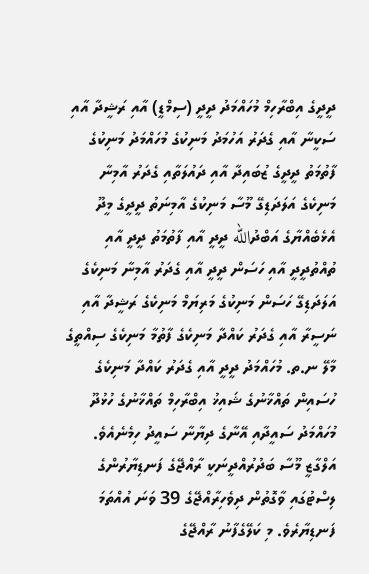ދީދީގެ އިބްރާހިމް މުހައްމަދު ދީދީ (ސިމްޑީ) އާއި ރަޝީދާ އާއި ސަކީނާ އާއި ގެދަރު އަހުމަދު މަނިކުގެ މުހައްމަދު މަނިކުގެ ފާތުމަތު ދީދީގެ ޒުބައިދާ އާއި ދައުލަތާއި ގެދަރު އާމިނާ މަނިކެގެ އަލަދަޑިގޭ މޫސާ މަނިކުގެ އާމިނަތު ދީދީގެ މީދޫ އެޅެބެއްޔާގެ އަބްދުالله ދީދީ އާއި ފާތުމަތު ދީދީ އާއި ތުއްތުދީދީ އާއި ހަސަން ދީދީ އާއި ގެދަރު އާމިނާ މަނިކެގެ އަލަދަޑިގޭ ހަސަން މަނިކުގެ މަރިޔަމް މަނިކެގެ ރަޝީދާ އާއި ނަސީރާ އާއި ގެދަރު ކައްދާ މަނިކެގެ ފާތުމާ މަނިކެގެ ސިއްތީގެ މާލޭ ނ.ތ. މުހައްމަދު ދީދީ އާއި ގެދަރު ކައްދާ މަނިކެގެ ހުސައިން ތައްޚާނުގެ ޝައިޚު އިބްރާހިމް ތައްޚާނުގެ ހުޅުދޫ މުހައްމަދު ސައީދާއި އޭނާގެ ދިޔާނާ ސައީދު ހިމެނެއެވެ.
އަލްގާޒީ މޫސާ ބަދުރުއްދީނަކީ ރާއްޖޭގެ ފަނޑިޔާރުންގެ ލިސްޓުގައި ވާގޮތުން ދިވެހިރާއްޖޭގެ 39 ވަނަ އުއްތަމަ ފަނޑިޔާރެވެ. މި ކަލޭގެފާނު ރާއްޖޭގެ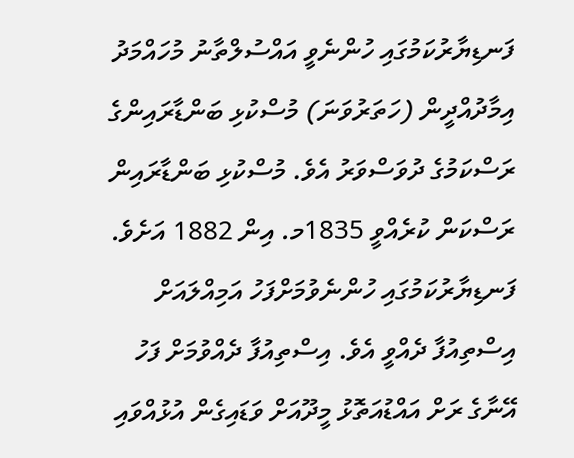ފަނޑިޔާރުކަމުގައި ހުންނެވީ އައްސުލްތާނު މުހައްމަދު އިމާދުއްދީން (ހަތަރުވަނަ) މުސްކުޅި ބަންޑާރައިންގެ ރަސްކަމުގެ ދުވަސްވަރު އެވެ. މުސްކުޅި ބަންޑާރައިން ރަސްކަން ކުރެއްވީ 1835މ. އިން 1882 އަށެވެ. ފަނޑިޔާރުކަމުގައި ހުންނެވުމަށްފަހު އަމިއްލައަށް އިސްތިއުފާ ދެއްވީ އެވެ. އިސްތިއުފާ ދެއްވުމަށް ފަހު އޭނާގެ ރަށް އައްޑުއަތޮޅު މީދޫއަށް ވަޑައިގެން އުޅުއްވައި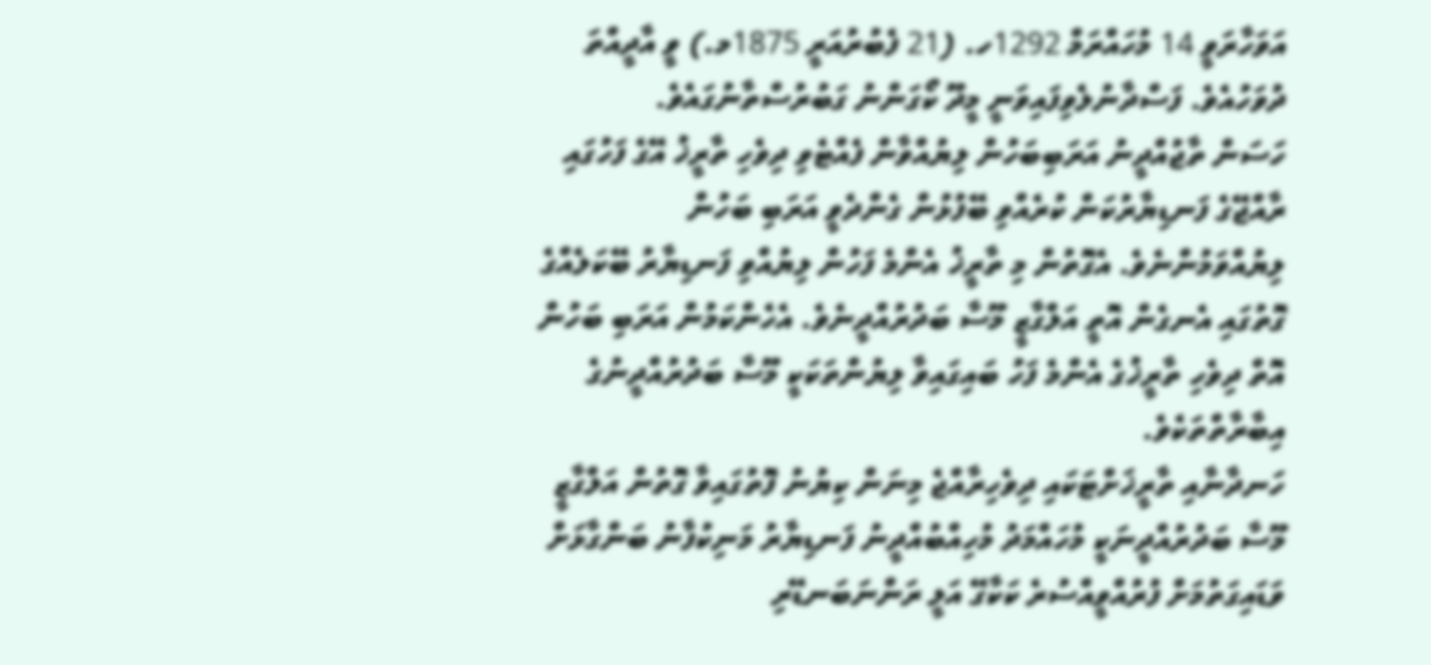އަވަހާރަވީ 14 މުހައްރަމް 1292ހ. (21 ފެބުރުއަރީ 1875މ.) ވީ އާދީއްތަ ދުވަހުއެވެ. ފަސްދާނުލެވިފައިވަނީ މީދޫ ކޯގަންނު ގަބުރުސްތާނުގައެވެ.
ހަސަން ތާޖުއްދީނު އަރަބިބަހުން ލިޔުއްވާން ފެއްޓެވި ދިވެހި ތާރީޚު އޭގެ ފަހުގައި ރާއްޖޭގެ ފަނޑިޔާރުކަން ކުރެއްވި ބޭފުޅުން ގެންދެވީ އަރަބި ބަހުން ލިޔުއްވަމުންނެވެ. އެގޮތުން މި ތާރީޚު އެންމެ ފަހުން ލިޔުއްވި ފަނޑިޔާރު ބޭކަލެއްގެ ގޮތުގައި އެނގެން އޮތީ އަލްގާޒީ މޫސާ ބަދުރުއްދީނެވެ. އެހެންކަމުން އަރަބި ބަހުން އޮތް ދިވެހި ތާރީޚުގެ އެންމެ ފަހު ބައިގައިވާ ލިޔުންތަކަކީ މޫސާ ބަދުރުއްދީނުގެ އިބާރާތްތަކެވެ.
ހަނދާނާއި ތާރީޚަށްޓަކައި ދިވެހިރާއްޖެ މިނަން ކިޔުނު ފޮތުގައިވާ ގޮތުން އަލްގާޒީ މޫސާ ބަދުރުއްދީނަކީ މުހައްމަދު މުހިއްބުއްދީނު ފަނޑިޔާރު މަނިކުފާނު ބަންގާޅަށް ވަޑައިގަތުމަށް ފުރުއްވީއްސުރެ ކަކާގޭ އަލީ ރަންނަބަނޑޭރި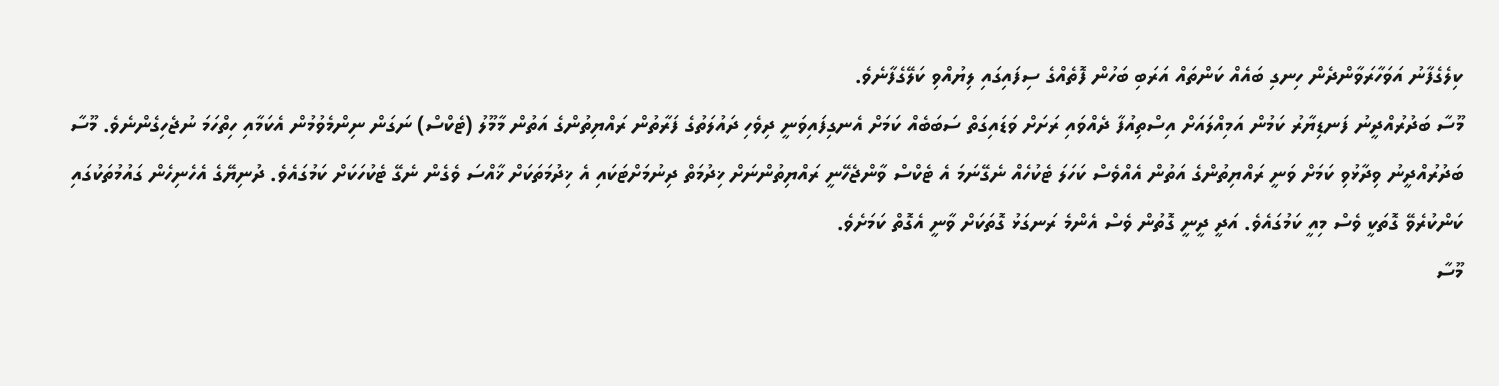ކިލެގެފާނު އަވަހާރަވާންދެން ހިނގި ބައެއް ކަންތައް އަރަބި ބަހުން ފޮތެއްގެ ސިފައިގައި ލިޔުއްވި ކަލޭގެފާނެވެ.
މޫސާ ބަދުރުއްދީނު ފަނޑިޔާރު ކަމުން އަމިއްލައަށް އިސްތިއުފާ ދެއްވައި ރަށަށް ވަޑައިގަތް ސަބަބެއް ކަމަށް އެނގިފައިވަނީ ދިވެހި ދައުލަތުގެ ފަރާތުން ރައްޔިތުންގެ އަތުން މާމޫލު (ޓެކްސް) ނަގަން ނިންމެވުމުން އެކަމާއި ހިތްހަމަ ނުޖެހިގެންނެވެ. މޫސާ ބަދުރުއްދީނު ވިދާޅުވި ކަމަށް ވަނީ ރައްޔިތުންގެ އަތުން އެއްވެސް ކަހަލަ ޓެކުހެއް ނެގޭނަމަ އެ ޓެކްސް ވާންޖެހޭނީ ރައްޔިތުންނަށް ޚިދުމަތް ދިނުމަށްޓަކައި އެ ޚިދުމަތަކަށް ޚާއްސަ ވެގެން ނެގޭ ޓެކުހަކަށް ކަމުގައެވެ. ދުނިޔޭގެ އެހެނިހެން ގައުމުތަކުގައި ކަންކުރެވޭ ގޮތަކީ ވެސް މިއީ ކަމުގައެވެ. އަދީ ދީނީ ގޮތުން ވެސް އެންމެ ރަނގަޅު ގޮތަކަށް ވާނީ އެގޮތް ކަމަށެވެ.
މޫސާ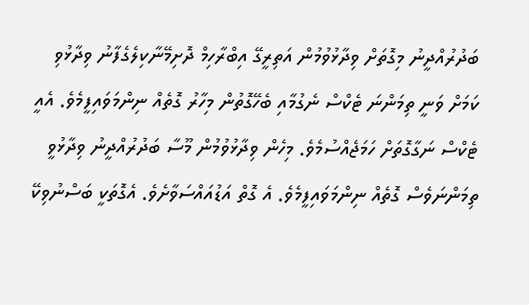ބަދުރުއްދީނު މިގޮތަށް ވިދާޅުވުމުން އަތިރީގޭ އިބްރާހިމް ދޮށިމޭނާކިލެގެފާނު ވިދާޅުވި ކަމަށް ވަނީ ތިމަންނަ ޓެކްސް ނެގުމާއި ބެހޭގޮތުން މިހާރު ގޮތެއް ނިންމަވައިފީމެވެ. އެއީ ޓެކްސް ނަގާގޮތަށް ހަމަޖެއްސުމެވެ. މިހެން ވިދާޅުވުމުން މޫސާ ބަދުރުއްދީނު ވިދާޅުވީ ތިމަންނަވެސް ގޮތެއް ނިންމަވައިފީމެވެ. އެ ގޮތް އަޑުއައްސަވާށެވެ. އެގޮތަކީ ބަސްނުވިކޭ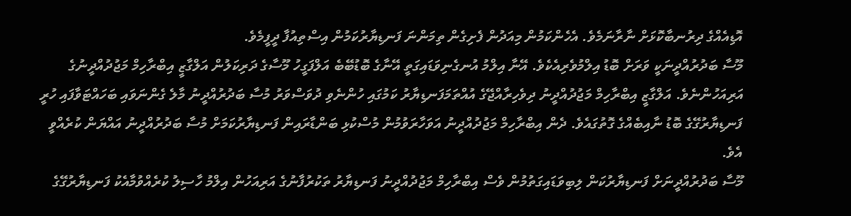އޮޑިއެއްގެ ދިރުނބާކޮޅަށް ނާރާނަމެވެ. އެހެންކަމުން މިއަދުން ފެށިގެން ތިމަންނަ ފަނޑިޔާރުކަމުން އިސްތިއުފާ ދީފީމެވެ.
މޫސާ ބަދުރުއްދީނަކީ ވަރަށް ބޮޑު އިލްމުވެރިއެކެވެ. އޭނާ އިލްމު އުނގެނިވަޑައިގަތީ އޭނާގެ ބޮޑުބޭބެ އަލްފަގީހު މޫސާގެ ދަރިކަލުން އަލްގާޒީ އިބްރާހިމް މަޖުދުއްދީނުގެ އަރިއަހުންނެވެ. އަލްގާޒީ އިބްރާހިމް މަޖުދުއްދީނު ދިވެހިރާއްޖޭގެ އުއްތަމަފަނޑިޔާރު ކަމުގައި ހުންނެވި ދުވަސްވަރު މުސާ ބަދުރުއްދީނު މާލެ ގެންނަވައި ބަހައްޓަވާފައި ހުރީ ފަނޑިޔާރުގޭގެ ބޮޑު ނާއިބެއްގެ ގޮތުގައެވެ. ދެން އިބްރާހިމް މަޖުދުއްދީނު އަވަހާރަވުމުން މުސްކުޅި ބަންޑާރައިން ފަނޑިޔާރުކަމަށް މުސާ ބަދުރުއްދީނު އައްޔަން ކުރެއްވީ އެވެ.
މޫސާ ބަދުރުއްދީނަށް ފަނޑިޔާރުކަން ލިބިވަޑައިގަތުމުން ވެސް އިބްރާހިމް މަޖުދުއްދީނު ފަނޑިޔާރު ތަކުރުފާނުގެ އަރިއަހުން އިލްމު ހާސިލު ކުރެއްވުމާއެކު ފަނޑިޔާރުގޭގެ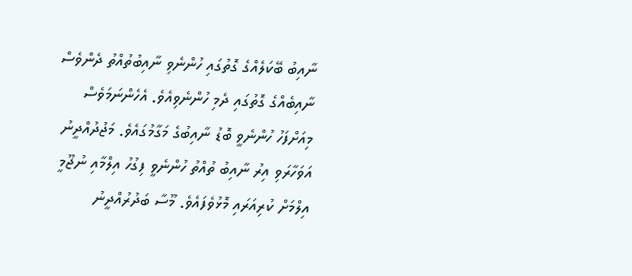ނާއިބު ބޭކަލެއްގެ ގޮތުގައި ހުންނެވި ނާއިބުތުއްތު ދެންވެސް ނާއިބެއްގެ ގޮތުގައި ދެމި ހުންނެވިއެވެ. އެހެންނަމަވެސް މިއަށްފަހު ހުންނެވީ ބޮޑު ނާއިބުގެ މަގާމުގައެވެ. މަޖުދުއްދީނު އަވަހާރަވި އިރު ނާއިބު ތުއްތު ހުންނެވީ ފިގުހު އިލްމާއި ނުޖޫމީ އިލްމަށް ކުރިއަރައި މޮޅުވެފައެވެ. މޫސާ ބަދުރުއްދީނު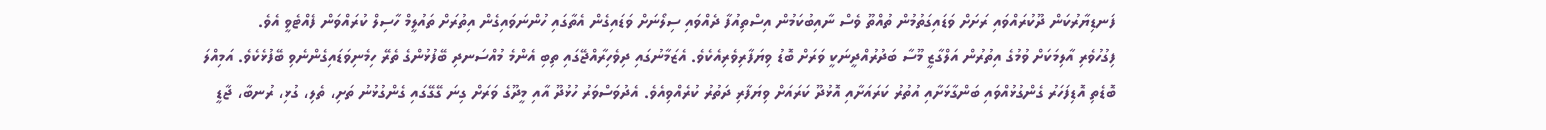ފަނޑިޔާރުކަން ދޫކުރައްވައި ރަށަށް ވަޑައިގަތުމުން ތުއްތޫ ވެސް ނާއިބުކަމުން އިސްތިއުފާ ދެއްވައި ސިލޯނަށް ވަޑައިގެން އެތާގައި ހުންނަވައިގެން އިތުރަށް ތައުލީމް ހާސިލް ކުރައްވަން ފެއްޓެވީ އެވެ.
ފިގުހުވެރި އާލިމަކަށް ވުމުގެ އިތުރުން އަލްގާޒީ މޫސާ ބަދުރުއްދީނަކީ ވަރަށް ބޮޑު ވިޔަފާރިވެރިއެކެވެ. އެޒަމާނުގައި ދިވެހިރާއްޖޭގައި ތިބި އެންމެ މުއްސަނދި ބޭފުޅުންގެ ތެރޭ ހިމެނިވަޑައިގެންނެވި ބޭފުޅެކެވެ. އަމިއްލަ ބޮޑެތި އޮޑިފަހަރު ގެންގުޅުއްވައި ބަންގާޅަށާއި އުތުރު ކަރައަށާއި އޮޅުދޫ ކަރައަށް ވިޔަފާރި ދަތުރު ކުރެއްވިއެވެ. އެދުވަސްވަރު ހުޅުދޫ އާއި މީދޫގެ ވަރަށް ގިނަ ގޭގޭގައި ގެންގުޅުނު ތަށި، ތެލި، ގުޅި، ރުނބާ، ޖާޑީ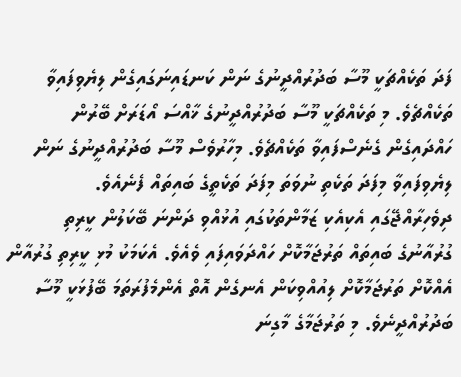ފަދަ ތަކެއްޗަކީ މޫސާ ބަދުރުއްދީނުގެ ނަން ކަނޑައިނަގައިގެން ލިޔެވިފައިވާ ތަކެއްޗެވެ. މި ތަކެއްޗަކީ މޫސާ ބަދުރުއްދީނުގެ ޚާއްސަ އޯޑަރަށް ބޭރުން ހައްދައިގެން ގެނެސްފައިވާ ތަކެއްޗެވެ. މިހާރުވެސް މޫސާ ބަދުރުއްދީނުގެ ނަން ލިޔެވިފައިވާ މިފަދަ ތަކެތި ނުވަތަ މިފަދަ ތަކެތީގެ ބައިތައް ފެނެއެވެ.
ދިވެހިރާއްޖޭގައި އެކިއެކި ޒަމާންތަކުގައި އުޅުއްވި ދަންނަ ބޭކަލުން ކީރިތި ގުރުއާނުގެ ބައިތައް ތަރުޖަމާކޮށް ހައްދަވައިފައި ވެއެވެ. އެކަމަކު މުޅި ކީރިތި ގުރުއާން އެއްކޮށް ތަރުޖަމާކޮށް ލިއުއްވިކަން އެނގެން އޮތް އެންމެފުރަތަމަ ބޭފުޅަކީ މޫސާ ބަދުރުއްދީނެވެ. މި ތަރުޖަމާގެ މާގިނަ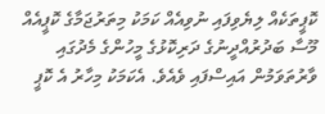ކޮޕީތަކެއް ލިޔެވިފައި ނުވިއެއް ކަމަކު މިތަރުޖަމާގެ ކޮޕީއެއް މޫސާ ބަދުރުއްދީނުގެ ދަރިކޮޅުގެ މީހުންގެ މެދުގައި ވާރުތަވަމުން އައިސްފައި ވެއެވެ. އެކަމަކު މިހާރު އެ ކޮޕީ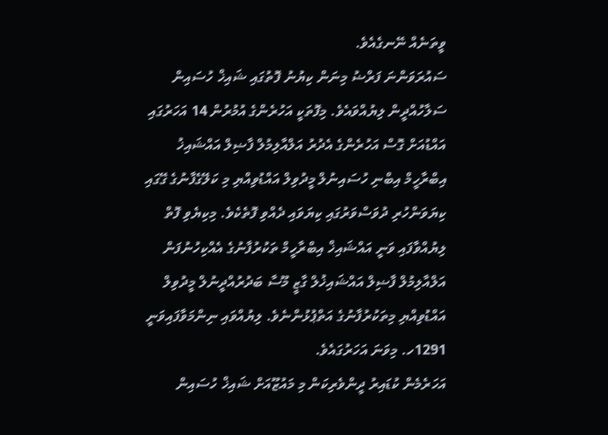ވީތަނެއް ނޭނގެއެވެ.
ސައުރަވަންނަ ފަރްޟު މިނަން ކިޔުނު ފޮތުގައި ޝައިޚް ހުސައިން ސަލާހުއްދީން ލިޔުއްވައެވެ. މިފޮތަކީ އަހުރެންގެ އުމުރުން 14 އަހަރުގައި އައްޑުއަށް ގޮސް އަހުރެންގެ އެދުރު އަލްއާލިމުލް ފާޟިލް އައްޝައިޚު އިބްރާހީމް އިބްނި ހުސައިނުލް މީދުވިލް އައްޑުވިއްޔި މި ކަލޭގެފާނުގެ ގޭގައި ކިޔަވަންހުރި ދުވަސްވަރުގައި ކިޔަވައި ދެއްވި ފޮތެކެވެ. މިކިޔެވި ފޮތް ލިޔުއްވާފައި ވަނީ އައްޝައިޚް އިބްރާހީމް ތަކުރުފާނުގެ އެއްކިހުނުފަން އަލްއާލިމުލް ފާޟިލް އައްޝައިޚުލް ގާޒީ މޫސާ ބަދުރުއްދީނުލް މީދުވިލް އައްޑުވިއްޔި މިތަކުރުފާނުގެ އަތްޕުޅުންނެވެ. ލިޔުއްވައި ނިންމަވާފައިވަނީ 1291ހ. މިވަނަ އަހަރުގައެވެ.
އަހަރެމެން ކުޑައިރު ދީންވެރިކަން މި މައުޒޫއަށް ޝައިޚް ހުސައިން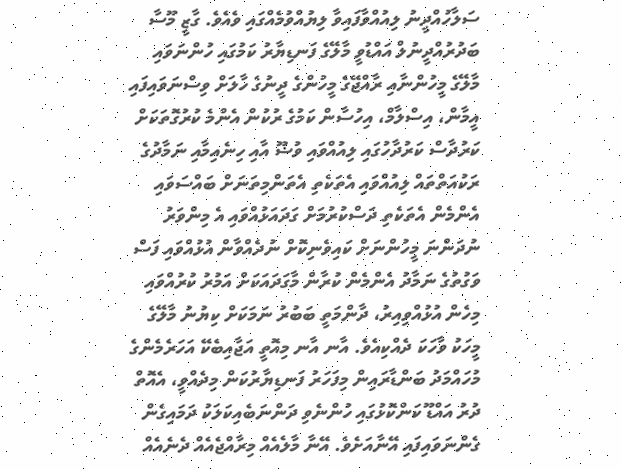ސަލާހުއްދީނު ލިއުއްވާފައިވާ ލިޔުއްވުމެއްގައި ވެއެވެ. ގާޒީ މޫސާ ބަދުރުއްދީނުލް އައްޑުވީ މާލޭގެ ފަނޑިޔާރު ކަމުގައި ހުންނަވައި މާލޭގެ މީހުންނާއި ރާއްޖޭގެ މީހުންގެ ދީނުގެ ހާލަށް ވިސްނަވައިފައި އީމާން، އިސްލާމް، އިހުސާން ކަމުގެ ރުކުން އެންމެ ކުރުގޮތަކަށް ކަރުދާސް ކަރުދާހުގައި ލިއުއްވައި ވުޟޫ އާއި ހިނެއިމާއި ނަމާދުގެ ރަކުއަތްތައް ލިއުއްވައި އެތަކެތި އެތަންމިތަނަށް ބައްސަވައި އެންމެން އެތަކެތި ދަސްކުރުމަށް ގަދައަޅުއްވައި އެ މިންވަރު ނުދަންނަ މީހުންނަށް ކައިވެނިކޮށް ނުދެއްވާން އުޅުއްވައި ފަސް ވަގުތުގެ ނަމާދު އެންމެން ކުރާން މާގަދައަކަށް އަމުރު ކުރުއްވައި މިހެން އުޅުއްވިއިރު، ދާންމަތީ ބަބުރު ނަމަކަށް ކިޔުނު މާލޭގެ މީހަކު ވާހަކަ ދެއްކިއެވެ. އާނ އާނ މިއޮތީ އަޖާއިބެކޭ އަހަރެމެންގެ މުހައްމަދު ބަންޑާރައިން މިފަހަރު ފަނޑިޔާރުކަން މިދެއްވީ، އެއޮތް ދުރު އައްޑޫ ކަންކޮޅުގައި ހުންނެވި ދަންނަބެއިކަލަކު ދަމައިގެން ގެންނަވައިފައި އޭނާއަށެވެ. އޭނާ މާލެއެއް މިރާއްޖެއެއް ދެނެއެއް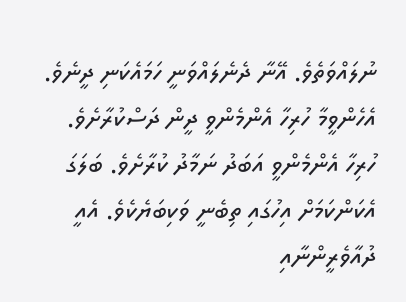ނުލައްވަތެވެ. އޭނާ ދެނެލައްވަނީ ހަމައެކަނި ދީނެވެ. އެހެންވީމާ ހުރިހާ އެންމެންވީ ދީން ދަސްކުރާށެވެ. ހުރިހާ އެންމެންވީ އަބަދު ނަމާދު ކުރާށެވެ. ބަލަގަ އެކަންކަމަށް އިހުގައި ތިބެނީ ވަކިބަޔެކެވެ. އެއީ ދުއާވެރީންނާއި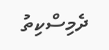ދެމިސްކިތު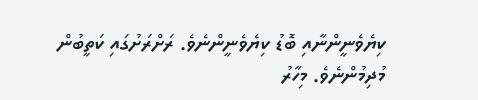ކިޔެވެނީންނާއި ބޮޑު ކިޔެވެނީންނެވެ. ރަށްރަށުގައި ކަތީބުން މުދިމުންނެވެ. މިހާރު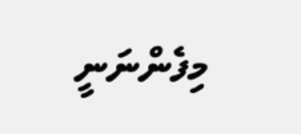މިފެންނަނީ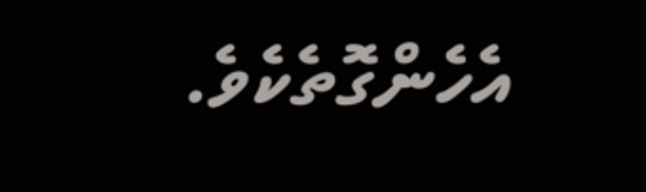އެހެންގޮތެކެވެ.